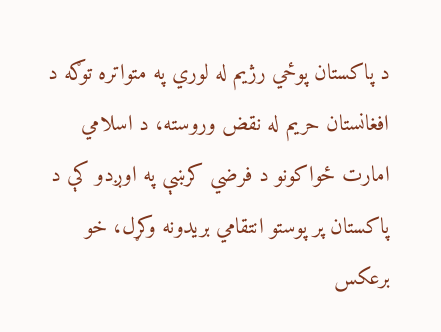د پاکستان پوځي رژیم له لوري په متواتره توګه د افغانستان حريم له نقض وروسته، د اسلامي امارت ځواکونو د فرضي کرښې په اوږدو کې د پاکستان پر پوستو انتقامي بریدونه وکړل، خو برعکس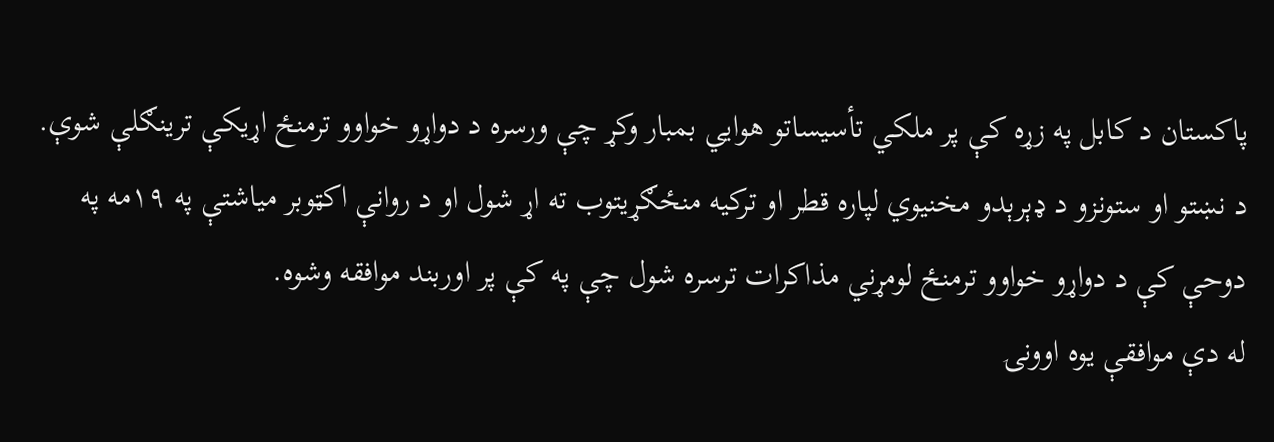پاکستان د کابل په زړه کې پر ملکي تأسیساتو هوايي بمبار وکړ چې ورسره د دواړو خواوو ترمنځ اړیکې ترینګلې شوې.
د نښتو او ستونزو د ډېرېدو مخنیوي لپاره قطر او ترکیه منځګړیتوب ته اړ شول او د روانې اکټوبر میاشتې په ۱۹مه په دوحې کې د دواړو خواوو ترمنځ لومړني مذاکرات ترسره شول چې په کې پر اوربند موافقه وشوه.
له دې موافقې یوه اوونۍ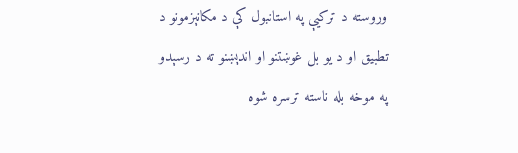وروسته د ترکیې په استانبول کې د مکانېزمونو د تطبیق او د یو بل غوښتنو او اندېښنو ته د رسېدو په موخه بله ناسته ترسره شوه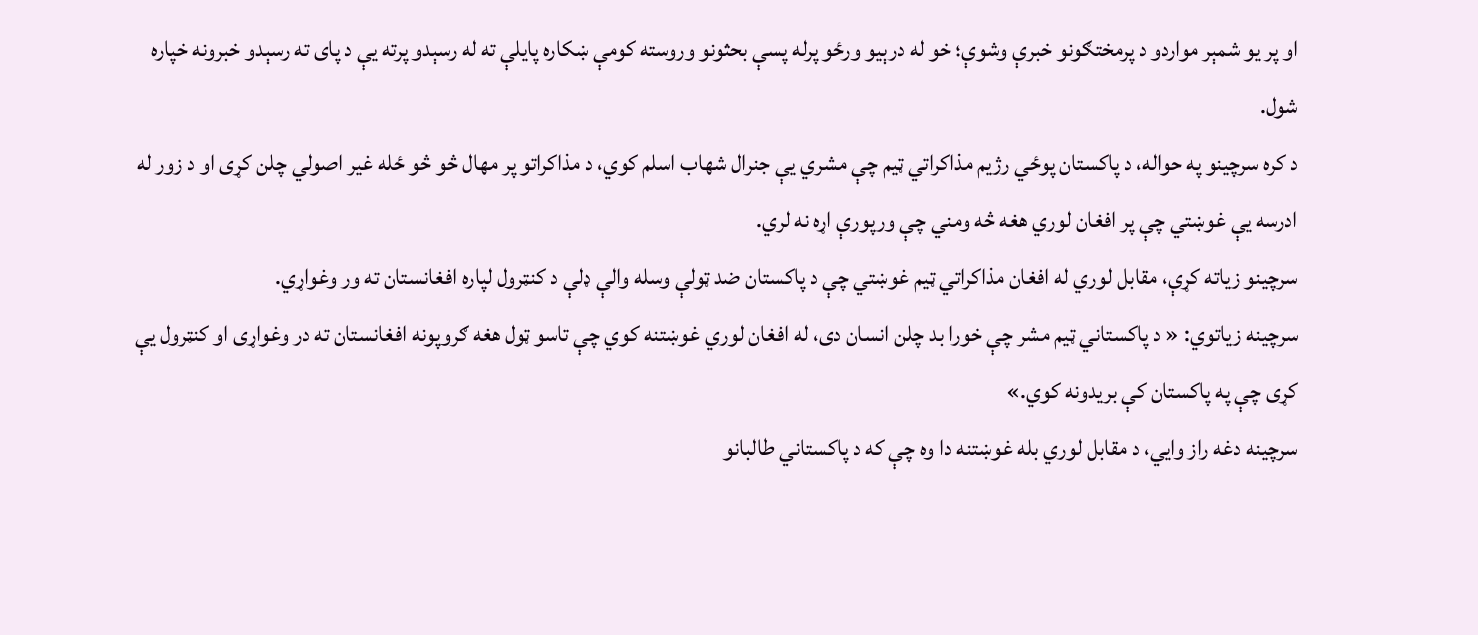او پر یو شمېر مواردو د پرمختګونو خبرې وشوې؛ خو له درېیو ورځو پرله پسې بحثونو وروسته کومې ښکاره پایلې ته له رسېدو پرته یې د پای ته رسېدو خبرونه خپاره شول.
د کره سرچینو په حواله، د پاکستان پوځي رژیم مذاکراتي ټیم چې مشري یې جنرال شهاب اسلم کوي، د مذاکراتو پر مهال څو څو ځله غير اصولي چلن کړی او د زور له ادرسه یې غوښتي چې پر افغان لوري هغه څه ومني چې ورپورې اړه نه لري.
سرچينو زیاته کړې، مقابل لوري له افغان مذاکراتي ټيم غوښتي چې د پاکستان ضد ټولې وسله والې ډلې د کنټرول لپاره افغانستان ته ور وغواړي.
سرچینه زیاتوي: « د پاکستاني ټيم مشر چې خورا بد چلن انسان دی، له افغان لوري غوښتنه کوي چې تاسو ټول هغه ګروپونه افغانستان ته در وغواړی او کنټرول یې کړی چې په پاکستان کې بریدونه کوي.»
سرچینه دغه راز وايي، د مقابل لوري بله غوښتنه دا وه چې که د پاکستاني طالبانو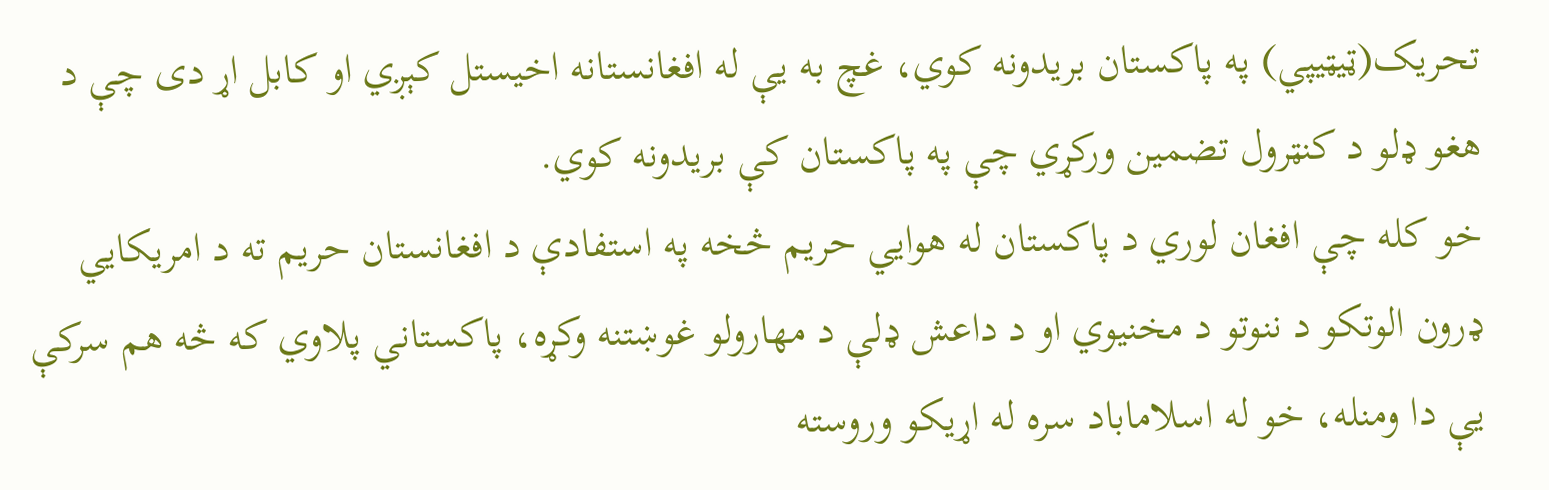تحریک(ټيټيپي) په پاکستان بریدونه کوي، غچ به یې له افغانستانه اخیستل کېږي او کابل اړ دی چې د هغو ډلو د کنټرول تضمین ورکړي چې په پاکستان کې بریدونه کوي.
خو کله چې افغان لوري د پاکستان له هوايي حریم څخه په استفادې د افغانستان حريم ته د امریکايي ډرون الوتکو د ننوتو د مخنيوي او د داعش ډلې د مهارولو غوښتنه وکړه، پاکستاني پلاوي که څه هم سرکې یې دا ومنله، خو له اسلاماباد سره له اړیکو وروسته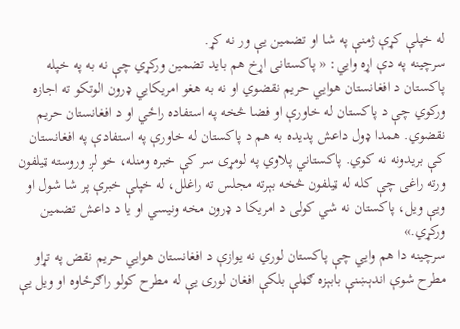له خپلې کړې ژمنې په شا او تضمين يې ور نه کړ.
سرچینه په دې اړه وايي: « پاکستانی اړخ هم باید تضمین ورکړي چې نه به په خپله پاکستان د افغانستان هوايي حریم نقضوي او نه به هغو امریکايي ډرون الوتکو ته اجازه ورکوي چې د پاکستان له خاورې او فضا څخه په استفاده راځي او د افغانستان حریم نقضوي. همدا ډول داعش پدیده به هم د پاکستان له خاورې په استفادې په افغانستان کې بریدونه نه کوي. پاکستاني پلاوي په لومړی سر کې خبره ومنله، خو لږ وروسته ټیلفون ورته راغی چې کله له ټیلفون څخه بېرته مجلس ته راغلل، له خپلې خبرې پر شا شول او ويې ویل، پاکستان نه شي کولی د امریکا د ډرون مخه ونیسي او یا د داعش تضمین ورکړي.»
سرچینه دا هم وايي چې پاکستان لوري نه یوازې د افغانستان هوايي حریم نقض په تړاو مطرح شوې اندېښنې بابېزه ګڼلې بلکې افغان لوری یې له مطرح کولو راګرځاوه او ويل يې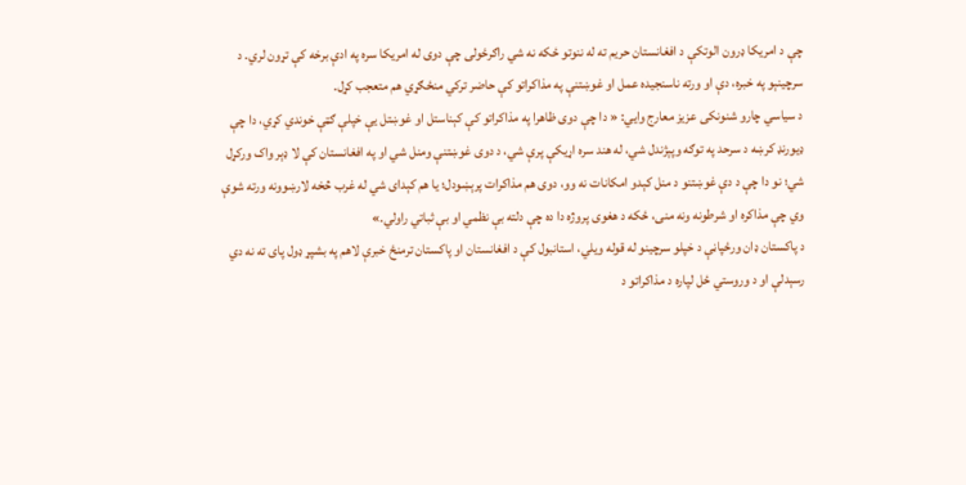چې د امریکا ډرون الوتکې د افغانستان حریم ته له ننوتو ځکه نه شي راګرځولی چې دوی له امریکا سره په ادې برخه کې تړون لري. د سرچينېو په خبره، دې او ورته ناسنجیده عمل او غوښتنې په مذاکراتو کې حاضر ترکي منځګړي هم متعجب کړل.
د سیاسي چارو شنونکی عزیز معارج وايي: « دا چې دوی ظاهرا په مذاکراتو کې کېناستل او غوښتل یې خپلې ګټې خوندي کړي، دا چې ډیورنډ کرښه د سرحد په توګه وپېژندل شي، له هند سره اړیکې پرې شي، د دوی غوښتنې ومنل شي او په افغانستان کې لا ډېر واک ورکړل شي؛ نو دا چې د دې غوښتنو د منل کېدو امکانات نه وو، دوی هم مذاکرات پرېښودل؛ یا هم کېدای شي له غرب څخه لارښوونه ورته شوې وي چې مذاکره او شرطونه ونه منی، ځکه د هغوی پروژه دا ده چې دلته بې نظمي او بې ثباتي راولي.»
د پاکستان ډان ورځپاڼې د خپلو سرچینو له قوله ویلي، استانبول کې د افغانستان او پاکستان ترمنځ خبرې لاهم په بشپړ ډول پای ته نه دي رسېدلې او د وروستي ځل لپاره د مذاکراتو د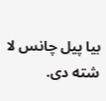بیا پيل چانس لا شته دی.